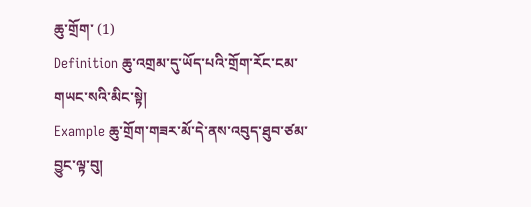ཆུ་གྲོག་ (1)
Definition ཆུ་འགྲམ་དུ་ཡོད་པའི་གྲོག་རོང་ངམ་གཡང་སའི་མིང་སྟེ།
Example ཆུ་གྲོག་གཟར་མོ་དེ་ནས་འབུད་ཐུབ་ཙམ་བྱུང་ལྟ་བུ།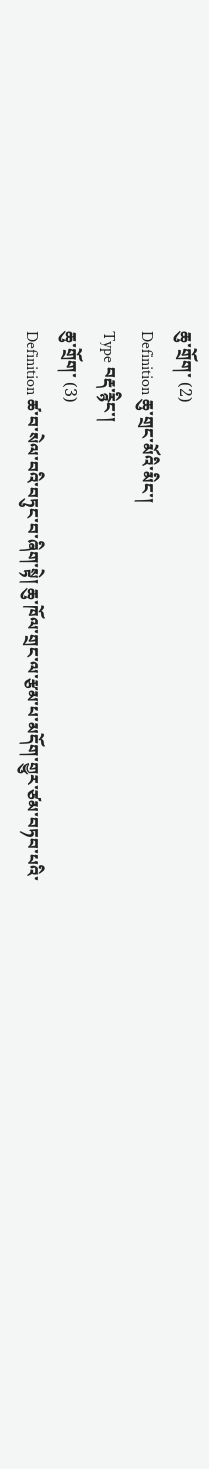ཆུ་གྲོག་ (2)
Definition ཆུ་གྲང་མོའི་མིང་།
Type བརྡ་རྙིང་།
ཆུ་གྲོག་ (3)
Definition ཚ་བ་སེལ་བའི་བཏུང་བ་ཞིག་སྟེ། ཆུ་ཁོལ་གྲང་ལ་རྩམ་པ་མདོག་གྱུར་ཙམ་བཏབ་པའི་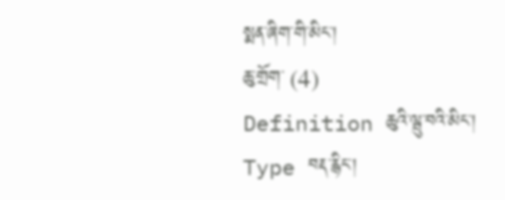སྨན་ཞིག་གི་མིང་།
ཆུ་གྲོག་ (4)
Definition ཆུའི་ལྦུ་བའི་མིང་།
Type བརྡ་རྙིང་།